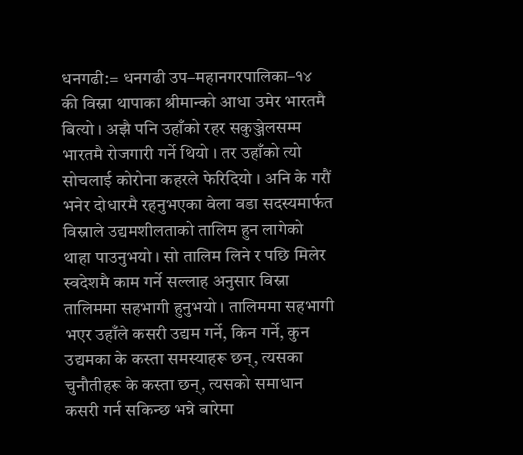धनगढी:= धनगढी उप–महानगरपालिका–१४ की विस्ना थापाका श्रीमान्को आधा उमेर भारतमै बित्यो । अझै पनि उहाँको रहर सकुञ्जेलसम्म भारतमै रोजगारी गर्ने थियो । तर उहाँको त्यो सोचलाई कोरोना कहरले फेरिदियो । अनि के गरौं भनेर दोधारमै रहनुभएका वेला वडा सदस्यमार्फत विस्नाले उद्यमशीलताको तालिम हुन लागेको थाहा पाउनुभयो । सो तालिम लिने र पछि मिलेर स्वदेशमै काम गर्ने सल्लाह अनुसार विस्ना तालिममा सहभागी हुनुभयो । तालिममा सहभागी भएर उहाँले कसरी उद्यम गर्ने, किन गर्ने, कुन उद्यमका के कस्ता समस्याहरू छन्, त्यसका चुनौतीहरू के कस्ता छन्, त्यसको समाधान कसरी गर्न सकिन्छ भन्ने बारेमा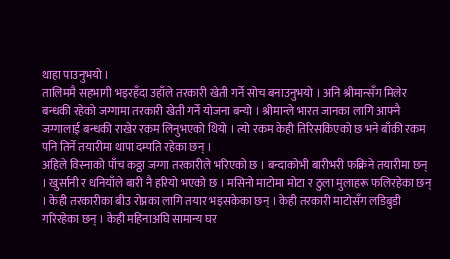थाहा पाउनुभयो ।
तालिममै सहभागी भइरहँदा उहाँले तरकारी खेती गर्ने सोच बनाउनुभयो । अनि श्रीमान्सँग मिलेर बन्धकी रहेको जग्गामा तरकारी खेती गर्ने योजना बन्यो । श्रीमान्ले भारत जानका लागि आफ्नै जग्गालाई बन्धकी राखेर रकम लिनुभएको थियो । त्यो रकम केही तिरिसकिएको छ भने बाँकी रकम पनि तिर्ने तयारीमा थापा दम्पति रहेका छन् ।
अहिले विस्नाको पाँच कठ्ठा जग्गा तरकारीले भरिएको छ । बन्दाकोभी बारीभरी फक्रिने तयारीमा छन् । खुर्सानी र धनियाँले बारी नै हरियो भएको छ । मसिनो माटोमा मोटा र ठुला मुलाहरू फलिरहेका छन् । केही तरकारीका बीउ रोप्नका लागि तयार भइसकेका छन् । केही तरकारी माटोसँग लडिबुडी गरिरहेका छन् । केही महिनाअघि सामान्य घर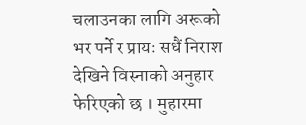चलाउनका लागि अरूको भर पर्ने र प्रायः सधैं निराश देखिने विस्नाको अनुहार फेरिएको छ । मुहारमा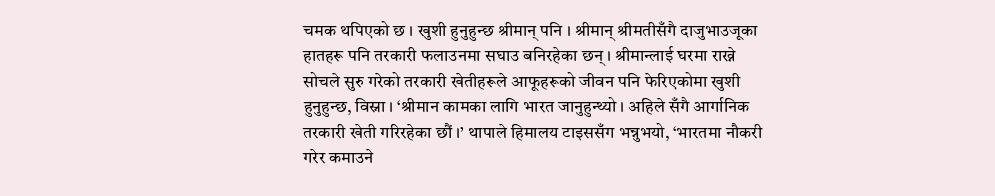चमक थपिएको छ । खुशी हुनुहुन्छ श्रीमान् पनि । श्रीमान् श्रीमतीसँगै दाजुभाउजूका हातहरू पनि तरकारी फलाउनमा सघाउ बनिरहेका छन् । श्रीमान्लाई घरमा राख्ने सोचले सुरु गरेको तरकारी खेतीहरूले आफूहरूको जीवन पनि फेरिएकोमा खुशी हुनुहुन्छ, विस्ना । ‘श्रीमान कामका लागि भारत जानुहुन्थ्यो । अहिले सँगै आर्गानिक तरकारी खेती गरिरहेका छौं ।’ थापाले हिमालय टाइससँग भन्नुभयो, ‘भारतमा नौकरी गरेर कमाउने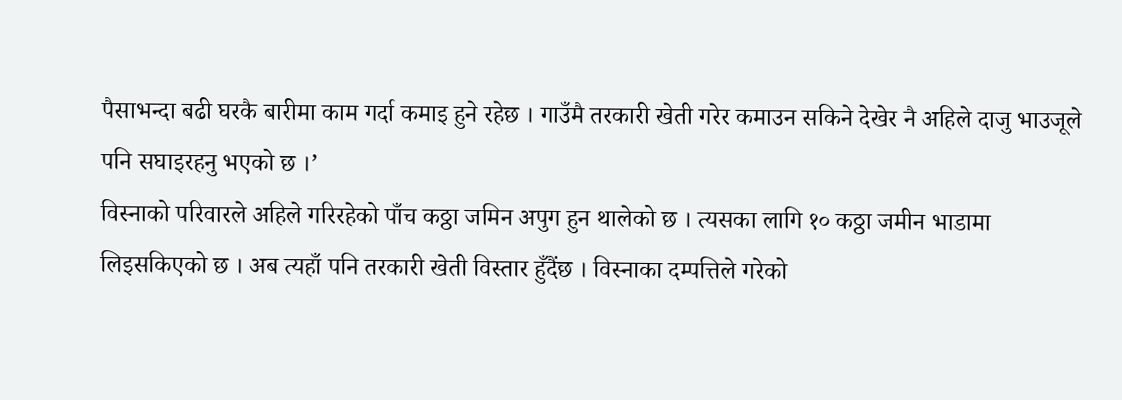पैसाभन्दा बढी घरकै बारीमा काम गर्दा कमाइ हुने रहेछ । गाउँमै तरकारी खेती गरेर कमाउन सकिने देखेर नै अहिले दाजु भाउजूले पनि सघाइरहनु भएको छ ।’
विस्नाको परिवारले अहिले गरिरहेको पाँच कठ्ठा जमिन अपुग हुन थालेको छ । त्यसका लागि १० कठ्ठा जमीन भाडामा लिइसकिएको छ । अब त्यहाँ पनि तरकारी खेती विस्तार हुँदैंछ । विस्नाका दम्पत्तिले गरेको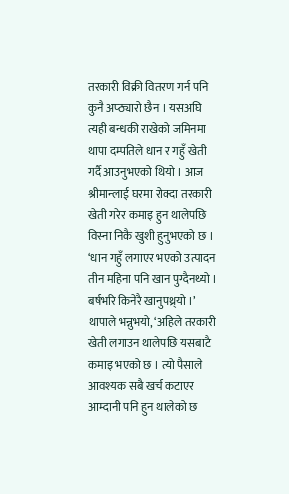तरकारी विक्री वितरण गर्न पनि कुनै अप्ठ्यारो छैन । यसअघि त्यही बन्धकी राखेको जमिनमा थापा दम्पतिले धान र गहुँ खेती गर्दै आउनुभएको थियो । आज श्रीमान्लाई घरमा रोक्दा तरकारी खेती गरेर कमाइ हुन थालेपछि विस्ना निकै खुशी हुनुभएको छ । ‘धान गहुँ लगाएर भएको उत्पादन तीन महिना पनि खान पुग्दैनथ्यो । बर्षभरि किनेरै खानुपथ्र्यो ।’ थापाले भन्नुभयो, ‘अहिले तरकारी खेती लगाउन थालेपछि यसबाटै कमाइ भएको छ । त्यो पैसाले आवश्यक सबै खर्च कटाएर आम्दानी पनि हुन थालेको छ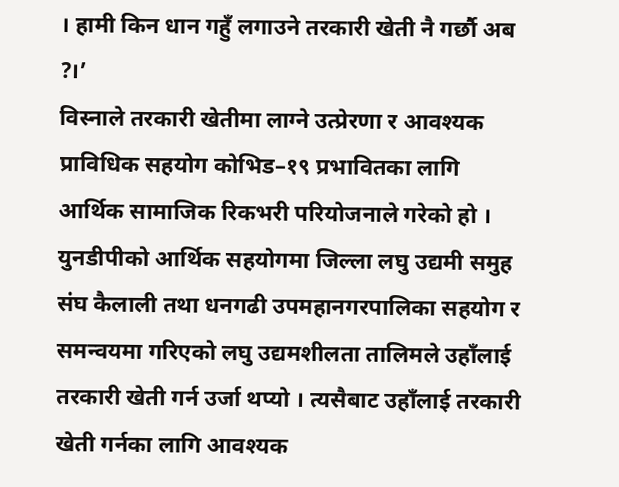। हामी किन धान गहुँ लगाउने तरकारी खेती नै गर्छौ अब ?।’
विस्नाले तरकारी खेतीमा लाग्ने उत्प्रेरणा र आवश्यक प्राविधिक सहयोग कोभिड–१९ प्रभावितका लागि आर्थिक सामाजिक रिकभरी परियोजनाले गरेको हो । युनडीपीको आर्थिक सहयोगमा जिल्ला लघु उद्यमी समुह संघ कैलाली तथा धनगढी उपमहानगरपालिका सहयोग र समन्वयमा गरिएको लघु उद्यमशीलता तालिमले उहाँलाई तरकारी खेती गर्न उर्जा थप्यो । त्यसैबाट उहाँलाई तरकारी खेती गर्नका लागि आवश्यक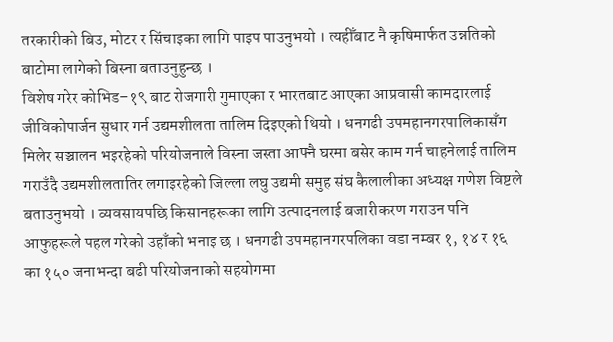तरकारीको बिउ, मोटर र सिंचाइका लागि पाइप पाउनुभयो । त्यहीँबाट नै कृषिमार्फत उन्नतिको बाटोमा लागेको बिस्ना बताउनुहुन्छ ।
विशेष गरेर कोभिड–१९ बाट रोजगारी गुमाएका र भारतबाट आएका आप्रवासी कामदारलाई जीविकोपार्जन सुधार गर्न उद्यमशीलता तालिम दिइएको थियो । धनगढी उपमहानगरपालिकासँग मिलेर सञ्चालन भइरहेको परियोजनाले विस्ना जस्ता आफ्नै घरमा बसेर काम गर्न चाहनेलाई तालिम गराउँदै उद्यमशीलतातिर लगाइरहेको जिल्ला लघु उद्यमी समुह संघ कैलालीका अध्यक्ष गणेश विष्टले बताउनुभयो । व्यवसायपछि किसानहरूका लागि उत्पादनलाई बजारीकरण गराउन पनि आफुहरूले पहल गरेको उहाँको भनाइ छ । धनगढी उपमहानगरपलिका वडा नम्बर १, १४ र १६ का १५० जनाभन्दा बढी परियोजनाको सहयोगमा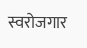स्वरोजगार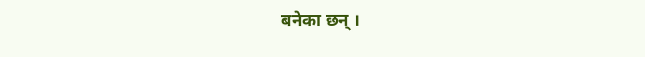बनेका छन् ।